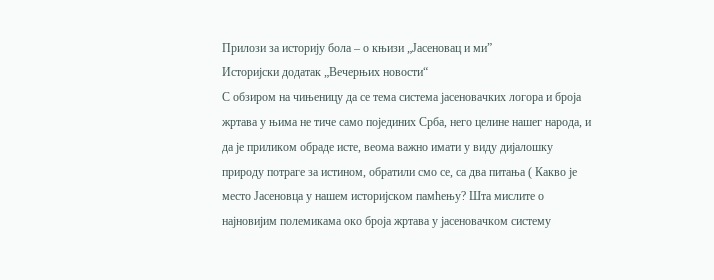Прилози за историју бола – о књизи „Јасеновац и ми”
Историјски додатак „Вечерњих новости“
С обзиром на чињеницу да се тема система јасеновачких логора и броја жртава у њима не тиче само појединих Срба, него целине нашег народа, и да је приликом обраде исте, веома важно имати у виду дијалошку природу потраге за истином, обратили смо се, са два питања ( Какво је место Јасеновца у нашем историјском памћењу? Шта мислите о најновијим полемикама око броја жртава у јасеновачком систему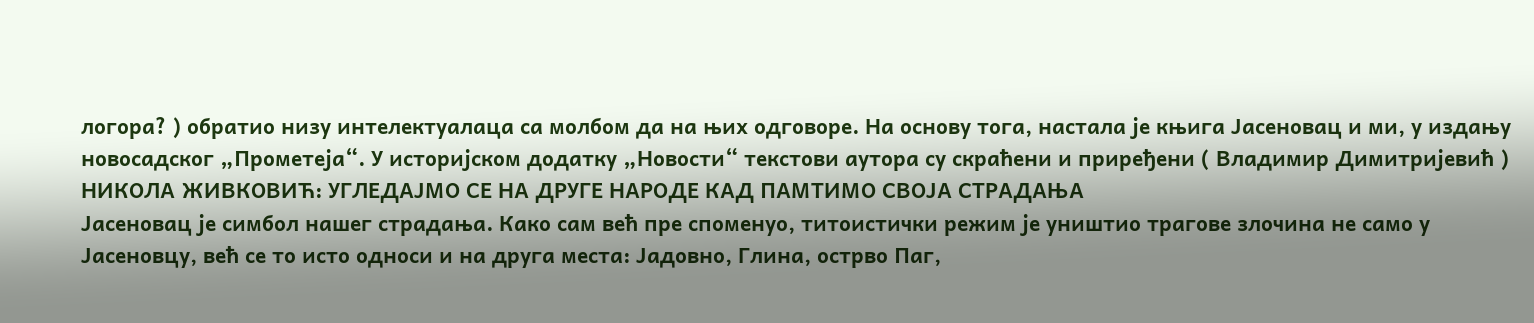логора? ) обратио низу интелектуалаца са молбом да на њих одговоре. На основу тога, настала је књига Јасеновац и ми, у издању новосадског „Прометеја“. У историјском додатку „Новости“ текстови аутора су скраћени и приређени ( Владимир Димитријевић )
НИКОЛА ЖИВКОВИЋ: УГЛЕДАЈМО СЕ НА ДРУГЕ НАРОДЕ КАД ПАМТИМО СВОЈА СТРАДАЊА
Јасеновац је симбол нашег страдања. Како сам већ пре споменуо, титоистички режим је уништио трагове злочина не само у Јасеновцу, већ се то исто односи и на друга места: Јадовно, Глина, острво Паг,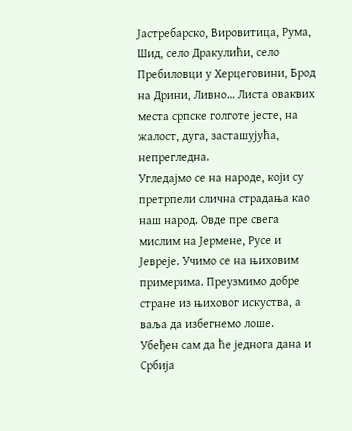Јастребарско, Вировитица, Рума, Шид, село Дракулићи, село Пребиловци у Херцеговини, Брод на Дрини, Ливно… Листа оваквих места српске голготе јесте, на жалост, дуга, засташујућа, непрегледна.
Угледајмо се на народе, који су претрпели слична страдања као наш народ. Овде пре свега мислим на Јермене, Русе и Јевреје. Учимо се на њиховим примерима. Преузмимо добре стране из њиховог искуства, а ваља да избегнемо лоше.
Убеђен сам да ће једнога дана и Србија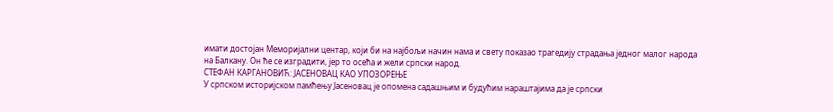имати достојан Меморијални центар, који би на најбољи начин нама и свету показао трагедију страдања једног малог народа на Балкану. Он ће се изградити, јер то осећа и жели српски народ.
СТЕФАН КАРГАНОВИЋ: ЈАСЕНОВАЦ КАО УПОЗОРЕЊЕ
У српском историјском памћењу Јасеновац је опомена садашњим и будућим нараштајима да је српски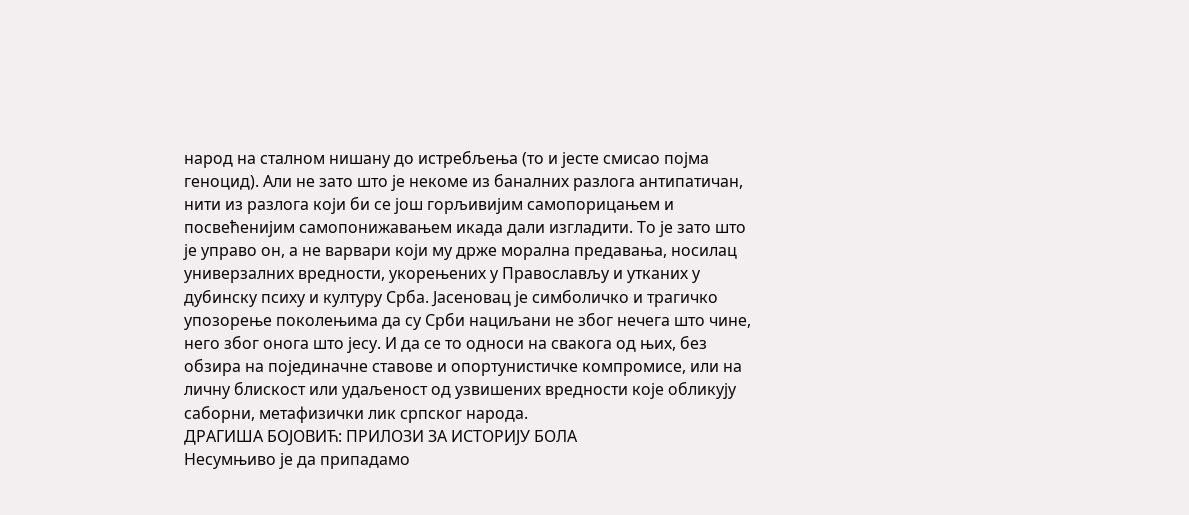народ на сталном нишану до истребљења (то и јесте смисао појма геноцид). Али не зато што је некоме из баналних разлога антипатичан, нити из разлога који би се још горљивијим самопорицањем и посвећенијим самопонижавањем икада дали изгладити. То је зато што је управо он, а не варвари који му држе морална предавања, носилац универзалних вредности, укорењених у Православљу и утканих у дубинску психу и културу Срба. Јасеновац је симболичко и трагичко упозорење поколењима да су Срби нациљани не због нечега што чине, него због онога што јесу. И да се то односи на свакога од њих, без обзира на појединачне ставове и опортунистичке компромисе, или на личну блискост или удаљеност од узвишених вредности које обликују саборни, метафизички лик српског народа.
ДРАГИША БОЈОВИЋ: ПРИЛОЗИ ЗА ИСТОРИЈУ БОЛА
Несумњиво је да припадамо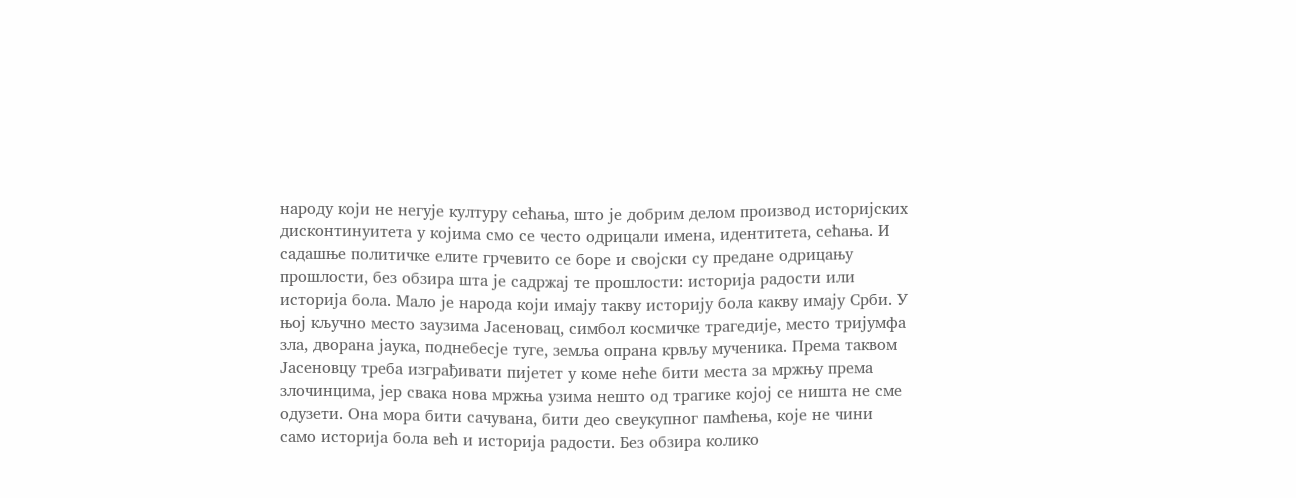народу који не негује културу сећања, што је добрим делом производ историјских дисконтинуитета у којима смо се често одрицали имена, идентитета, сећања. И садашње политичке елите грчевито се боре и својски су предане одрицању прошлости, без обзира шта је садржај те прошлости: историја радости или историја бола. Мало је народа који имају такву историју бола какву имају Срби. У њој кључно место заузима Јасеновац, симбол космичке трагедије, место тријумфа зла, дворана јаука, поднебесје туге, земља опрана крвљу мученика. Према таквом Јасеновцу треба изграђивати пијетет у коме неће бити места за мржњу према злочинцима, јер свака нова мржња узима нешто од трагике којој се ништа не сме одузети. Она мора бити сачувана, бити део свеукупног памћења, које не чини само историја бола већ и историја радости. Без обзира колико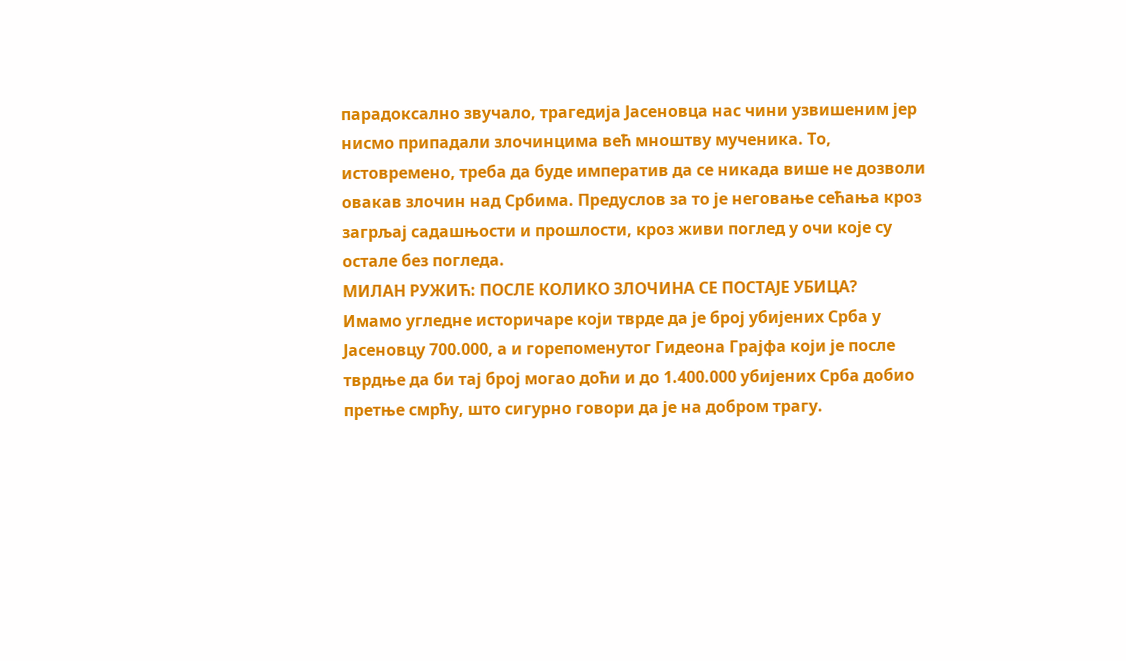парадоксално звучало, трагедија Јасеновца нас чини узвишеним јер нисмо припадали злочинцима већ мноштву мученика. То, истовремено, треба да буде императив да се никада више не дозволи овакав злочин над Србима. Предуслов за то је неговање сећања кроз загрљај садашњости и прошлости, кроз живи поглед у очи које су остале без погледа.
МИЛАН РУЖИЋ: ПОСЛЕ КОЛИКО ЗЛОЧИНА СЕ ПОСТАЈЕ УБИЦА?
Имамо угледне историчаре који тврде да је број убијених Срба у Јасеновцу 700.000, а и горепоменутог Гидеона Грајфа који је после тврдње да би тај број могао доћи и до 1.400.000 убијених Срба добио претње смрћу, што сигурно говори да је на добром трагу.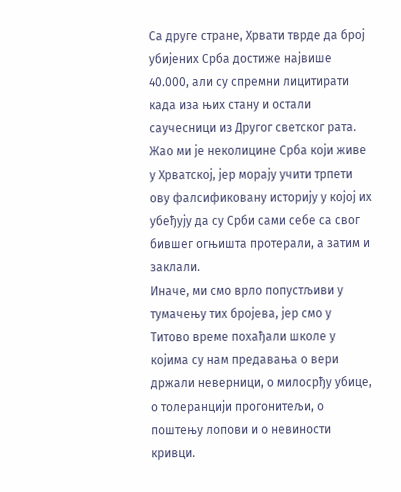Са друге стране, Хрвати тврде да број убијених Срба достиже највише 40.000, али су спремни лицитирати када иза њих стану и остали саучесници из Другог светског рата. Жао ми је неколицине Срба који живе у Хрватској, јер морају учити трпети ову фалсификовану историју у којој их убеђују да су Срби сами себе са свог бившег огњишта протерали, а затим и заклали.
Иначе, ми смо врло попустљиви у тумачењу тих бројева, јер смо у Титово време похађали школе у којима су нам предавања о вери држали неверници, о милосрђу убице, о толеранцији прогонитељи, о поштењу лопови и о невиности кривци.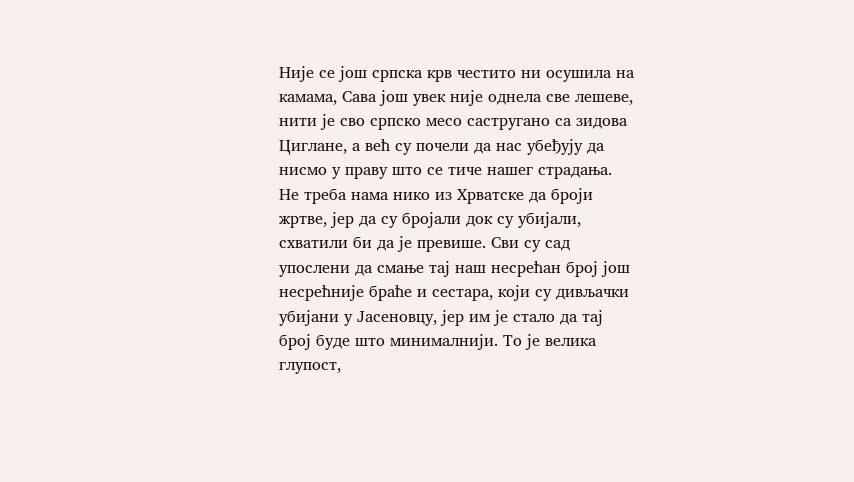Није се још српска крв честито ни осушила на камама, Сава још увек није однела све лешеве, нити је сво српско месо састругано са зидова Циглане, а већ су почели да нас убеђују да нисмо у праву што се тиче нашег страдања.
Не треба нама нико из Хрватске да броји жртве, јер да су бројали док су убијали, схватили би да је превише. Сви су сад упослени да смање тај наш несрећан број још несрећније браће и сестара, који су дивљачки убијани у Јасеновцу, јер им је стало да тај број буде што минималнији. То је велика глупост,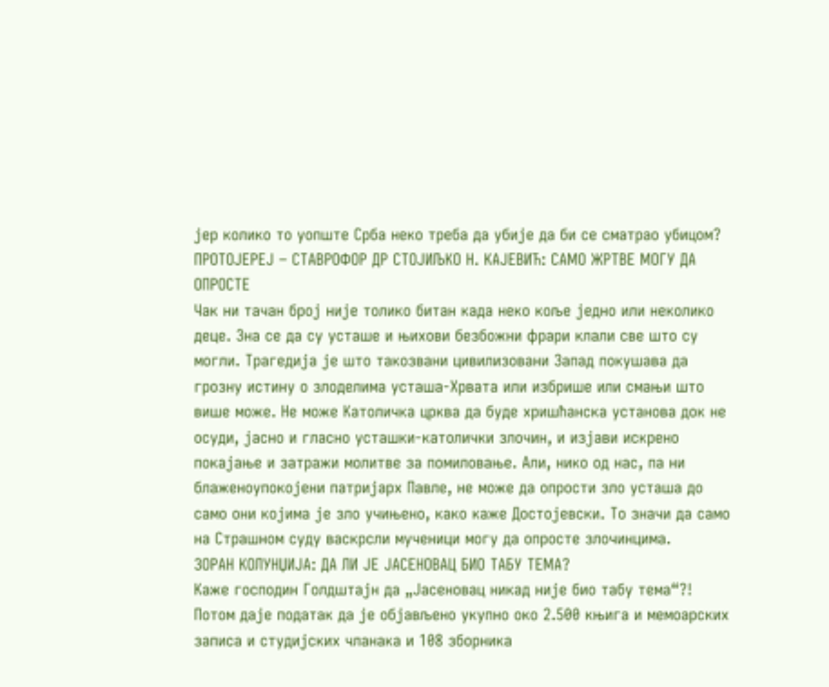јер колико то уопште Срба неко треба да убије да би се сматрао убицом?
ПРОТОЈЕРЕЈ – СТАВРОФОР ДР СТОЈИЉКО Н. КАЈЕВИЋ: САМО ЖРТВЕ МОГУ ДА ОПРОСТЕ
Чак ни тачан број није толико битан када неко коље једно или неколико деце. Зна се да су усташе и њихови безбожни фрари клали све што су могли. Трагедија је што такозвани цивилизовани Запад покушава да грозну истину о злоделима усташа-Хрвата или избрише или смањи што више може. Не може Католичка црква да буде хришћанска установа док не осуди, јасно и гласно усташки-католички злочин, и изјави искрено покајање и затражи молитве за помиловање. Али, нико од нас, па ни блаженоупокојени патријарх Павле, не може да опрости зло усташа до само они којима је зло учињено, како каже Достојевски. То значи да само на Страшном суду васкрсли мученици могу да опросте злочинцима.
ЗОРАН КОЛУНЏИЈА: ДА ЛИ ЈЕ ЈАСЕНОВАЦ БИО ТАБУ ТЕМА?
Каже господин Голдштајн да „Јасеновац никад није био табу тема“?! Потом даје податак да је објављено укупно око 2.500 књига и мемоарских записа и студијских чланака и 108 зборника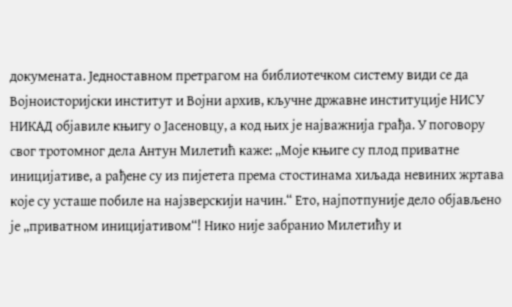докумената. Једноставном претрагом на библиотечком систему види се да Војноисторијски институт и Војни архив, кључне државне институције НИСУ НИКАД објавиле књигу о Јасеновцу, а код њих је најважнија грађа. У поговору свог тротомног дела Антун Милетић каже: „Моје књиге су плод приватне иницијативе, а рађене су из пијетета према стостинама хиљада невиних жртава које су усташе побиле на најзверскији начин.“ Ето, најпотпуније дело објављено је „приватном иницијативом“! Нико није забранио Милетићу и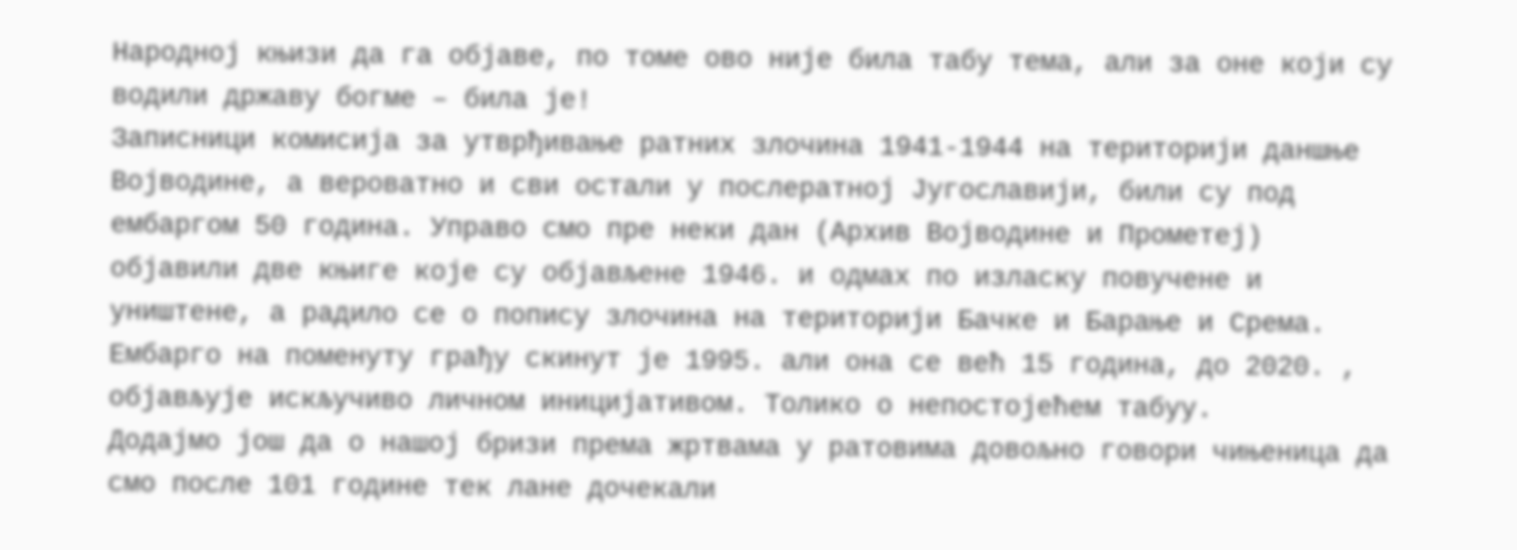Народној књизи да га објаве, по томе ово није била табу тема, али за оне који су водили државу богме – била је!
Записници комисија за утврђивање ратних злочина 1941-1944 на територији даншње Војводине, а вероватно и сви остали у послератној Југославији, били су под ембаргом 50 година. Управо смо пре неки дан (Архив Војводине и Прометеј) објавили две књиге које су објављене 1946. и одмах по изласку повучене и уништене, а радило се о попису злочина на територији Бачке и Барање и Срема. Ембарго на поменуту грађу скинут је 1995. али она се већ 15 година, до 2020. , објављује искључиво личном иницијативом. Толико о непостојећем табуу.
Додајмо још да о нашој бризи према жртвама у ратовима довољно говори чињеница да смо после 101 године тек лане дочекали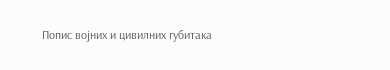Попис војних и цивилних губитака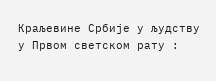Краљевине Србије у људству у Првом светском рату :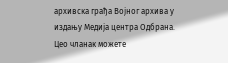архивска грађа Војног архива у издању Медија центра Одбрана.
Цео чланак можете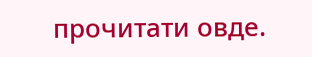прочитати овде.